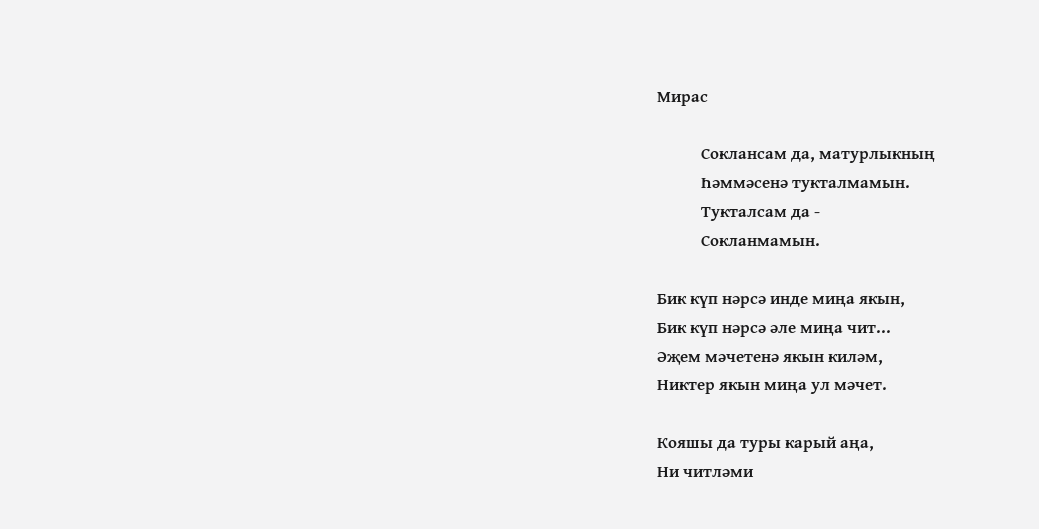Мирас

           Соклансам да, матурлыкның
           Һәммәсенә тукталмамын.
           Тукталсам да -
           Сокланмамын.

Бик күп нәрсә инде миңа якын,
Бик күп нәрсә әле миңа чит...
Әҗем мәчетенә якын киләм,
Никтер якын миңа ул мәчет.

Кояшы да туры карый аңа,
Ни читләми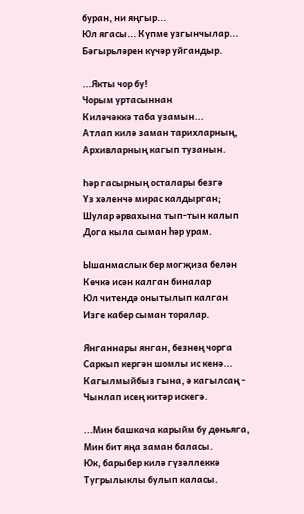буран, ни яңгыр...
Юл ягасы... Күпме узгынчылар...
Бәгырьләрен күчәр уйгандыр.

...Якты чор бу!
Чорым уртасыннан
Киләчәккә таба узамын...
Атлап килә заман тарихларның,
Архивларның кагып тузанын.

Һәр гасырның осталары безгә
Үз хәленчә мирас калдырган;
Шулар әрвахына тып-тын калып
Дога кыла сыман һәр урам.

Ышанмаслык бер могҗиза белән
Көчкә исән калган биналар
Юл читендә онытылып калган
Изге кабер сыман торалар.

Янганнары янган, безнең чорга
Саркып кергән шомлы ис кенә...
Кагылмыйбыз гына, ә кагылсаң -
Чынлап исең китәр искегә.

...Мин башкача карыйм бу дөньяга,
Мин бит яңа заман баласы.
Юк, барыбер килә гүзәллеккә
Тугрылыклы булып каласы.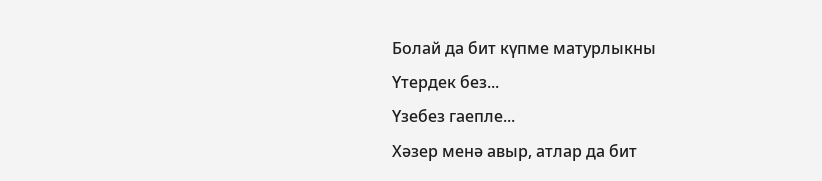Болай да бит күпме матурлыкны
Үтердек без...
Үзебез гаепле...
Хәзер менә авыр, атлар да бит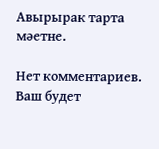Авырырак тарта мәетне.

Нет комментариев. Ваш будет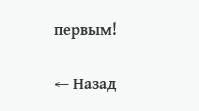первым!

← Назад